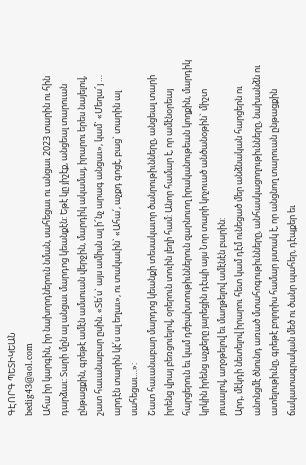ԳԷՈՐԳ ՊԵՏԻԿԵԱՆ
bedig43@aol.com
Ահա իր կարգին, իր նախորդներուն նման, սահեցաւ ու անցաւ 2023 տարին ու հին դարձաւ: Տարի մըն ալ անցաւ մարդոց կեանքէն: Եթէ կը յիշէք, անցեալ տարուան ընթացքին, գրեթէ ամէն ամսուան վերջին, մարդիկ ակամայ, իրարու երես նայելով, շատ հաւանաբար ըսին. «Տե՛ս` այս ամիսն ալ ի՜նչ արագ անցաւ», կամ` «Մեղա՜յ … արդէն տարին կէ՛ս ալ եղաւ», ու տակաւին` «Ահա՛, աչքդ գոցէ, բաց` տարին ալ սահեցաւ…»:
Շատ հաւանաբար մարդոց կեանքի տեսակաւոր ծանրութիւնները, անցեալ տարի իրենց վրայ բեռցուելով, օրերուն տուին լեղի համ: Անոր համար է, որ ամէնօրեայ հարցերուն եւ կամ դժբախտութիւններուն զարնուող իրականութեան կողքին, մարդիկ կրկին իրենց աչքերը յարեցին դէպի այս Նոր տարի կոչուած անծանօթին` միշտ յուսալով, աղօթելով եւ մաղթելով ամէնէն բարին:
Արդ, մէկդի նետելով իրարու հետ կամ դէմ ունեցած մեր անձնական հարցերն ու անոնցմէ ծնունդ առած մտահոգութիւնները, անհասկացողութիւնները, նախանձն ու ատելութիւնը, գրեթէ բոլորիս համար յստակ է, որ անցնող տարուան ընթացքին ճակատագրական մեծ ու ծանր պահեր, դէպքեր եւ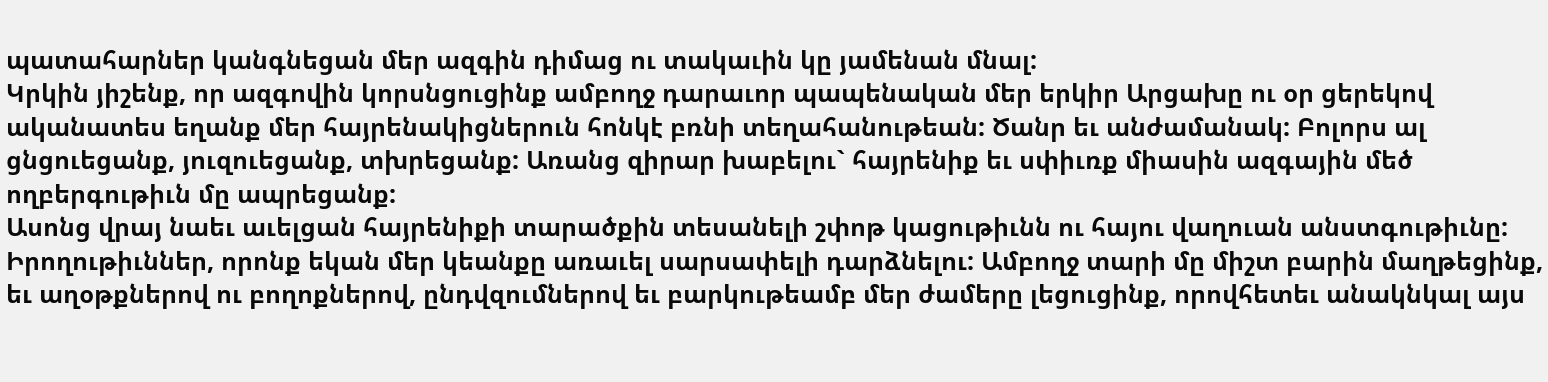պատահարներ կանգնեցան մեր ազգին դիմաց ու տակաւին կը յամենան մնալ:
Կրկին յիշենք, որ ազգովին կորսնցուցինք ամբողջ դարաւոր պապենական մեր երկիր Արցախը ու օր ցերեկով ականատես եղանք մեր հայրենակիցներուն հոնկէ բռնի տեղահանութեան: Ծանր եւ անժամանակ: Բոլորս ալ ցնցուեցանք, յուզուեցանք, տխրեցանք: Առանց զիրար խաբելու` հայրենիք եւ սփիւռք միասին ազգային մեծ ողբերգութիւն մը ապրեցանք:
Ասոնց վրայ նաեւ աւելցան հայրենիքի տարածքին տեսանելի շփոթ կացութիւնն ու հայու վաղուան անստգութիւնը: Իրողութիւններ, որոնք եկան մեր կեանքը առաւել սարսափելի դարձնելու: Ամբողջ տարի մը միշտ բարին մաղթեցինք, եւ աղօթքներով ու բողոքներով, ընդվզումներով եւ բարկութեամբ մեր ժամերը լեցուցինք, որովհետեւ անակնկալ այս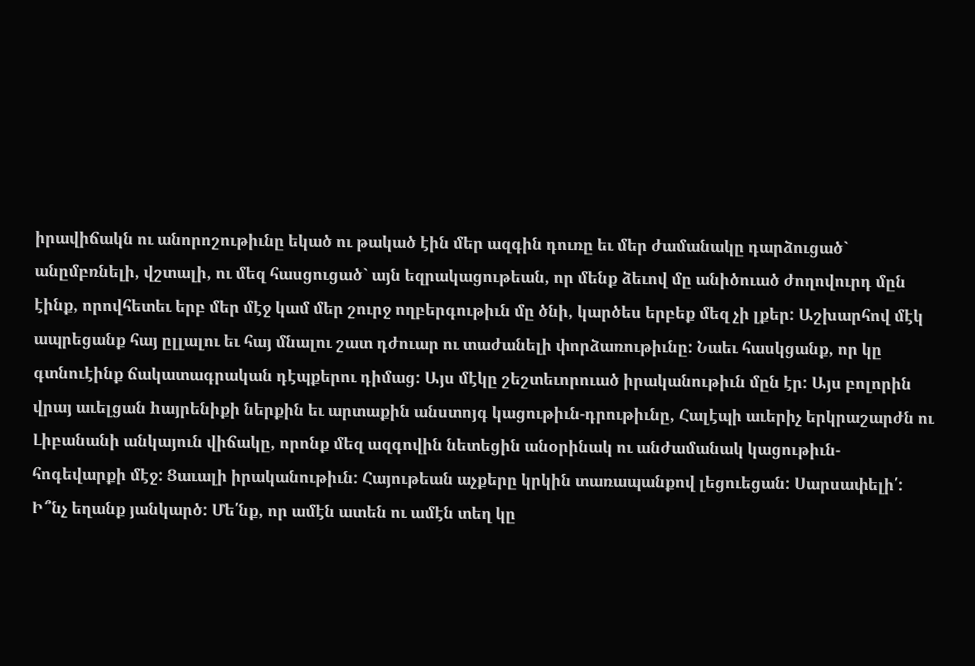իրավիճակն ու անորոշութիւնը եկած ու թակած էին մեր ազգին դուռը եւ մեր ժամանակը դարձուցած` անըմբռնելի, վշտալի, ու մեզ հասցուցած` այն եզրակացութեան, որ մենք ձեւով մը անիծուած ժողովուրդ մըն էինք, որովհետեւ երբ մեր մէջ կամ մեր շուրջ ողբերգութիւն մը ծնի, կարծես երբեք մեզ չի լքեր: Աշխարհով մէկ ապրեցանք հայ ըլլալու եւ հայ մնալու շատ դժուար ու տաժանելի փորձառութիւնը: Նաեւ հասկցանք, որ կը գտնուէինք ճակատագրական դէպքերու դիմաց: Այս մէկը շեշտեւորուած իրականութիւն մըն էր: Այս բոլորին վրայ աւելցան hայրենիքի ներքին եւ արտաքին անստոյգ կացութիւն-դրութիւնը, Հալէպի աւերիչ երկրաշարժն ու Լիբանանի անկայուն վիճակը, որոնք մեզ ազգովին նետեցին անօրինակ ու անժամանակ կացութիւն-հոգեվարքի մէջ: Ցաւալի իրականութիւն: Հայութեան աչքերը կրկին տառապանքով լեցուեցան: Սարսափելի՛: Ի՞նչ եղանք յանկարծ: Մե՛նք, որ ամէն ատեն ու ամէն տեղ կը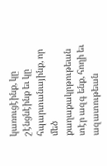կառուցէինք, կը շէնցնէինք եւ կը հպարտանայինք, որ մեծ քաղաքակրթութեան տէր ազգ ենք, հողի եւ ազատութեան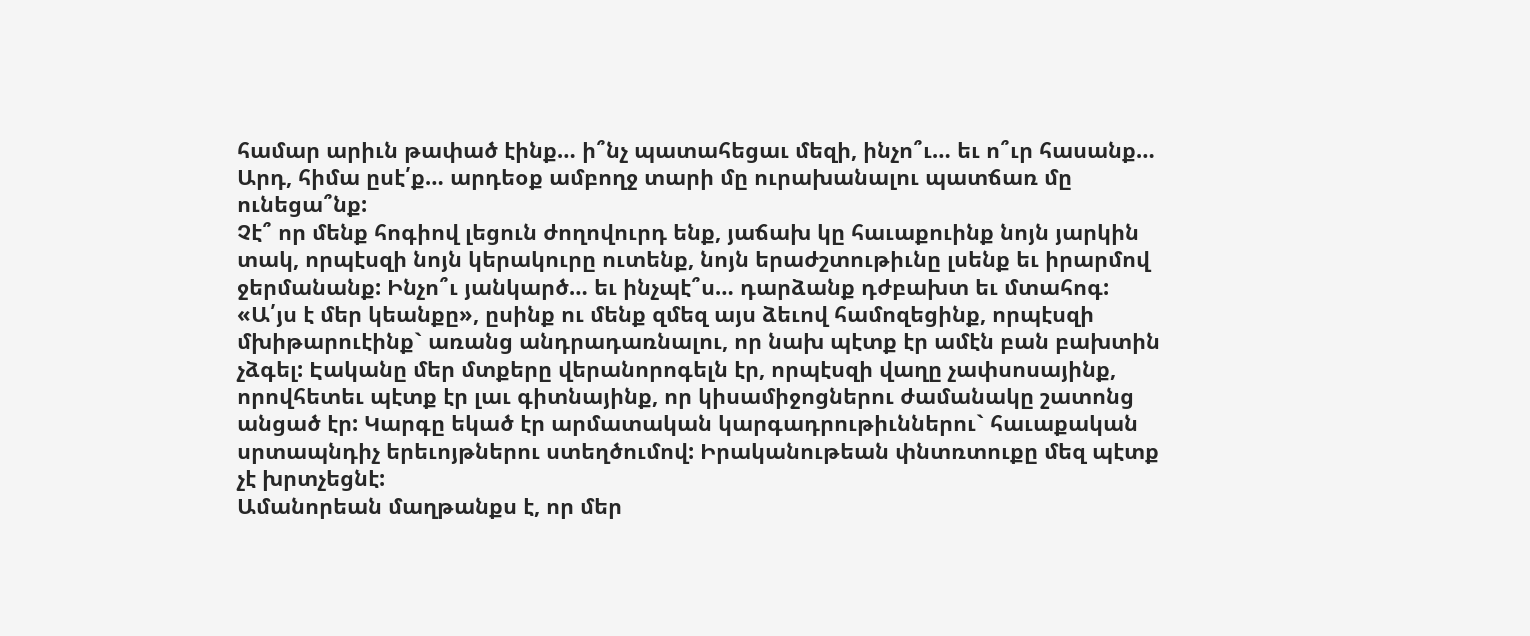համար արիւն թափած էինք… ի՞նչ պատահեցաւ մեզի, ինչո՞ւ… եւ ո՞ւր հասանք…
Արդ, հիմա ըսէ՛ք… արդեօք ամբողջ տարի մը ուրախանալու պատճառ մը ունեցա՞նք:
Չէ՞ որ մենք հոգիով լեցուն ժողովուրդ ենք, յաճախ կը հաւաքուինք նոյն յարկին տակ, որպէսզի նոյն կերակուրը ուտենք, նոյն երաժշտութիւնը լսենք եւ իրարմով ջերմանանք: Ինչո՞ւ յանկարծ… եւ ինչպէ՞ս… դարձանք դժբախտ եւ մտահոգ:
«Ա՛յս է մեր կեանքը», ըսինք ու մենք զմեզ այս ձեւով համոզեցինք, որպէսզի մխիթարուէինք` առանց անդրադառնալու, որ նախ պէտք էր ամէն բան բախտին չձգել: Էականը մեր մտքերը վերանորոգելն էր, որպէսզի վաղը չափսոսայինք, որովհետեւ պէտք էր լաւ գիտնայինք, որ կիսամիջոցներու ժամանակը շատոնց անցած էր: Կարգը եկած էր արմատական կարգադրութիւններու` հաւաքական սրտապնդիչ երեւոյթներու ստեղծումով: Իրականութեան փնտռտուքը մեզ պէտք չէ խրտչեցնէ:
Ամանորեան մաղթանքս է, որ մեր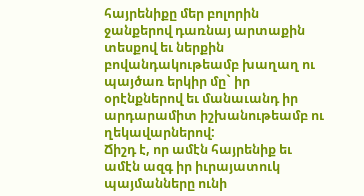հայրենիքը մեր բոլորին ջանքերով դառնայ արտաքին տեսքով եւ ներքին բովանդակութեամբ խաղաղ ու պայծառ երկիր մը` իր օրէնքներով եւ մանաւանդ իր արդարամիտ իշխանութեամբ ու ղեկավարներով:
Ճիշդ է, որ ամէն հայրենիք եւ ամէն ազգ իր իւրայատուկ պայմանները ունի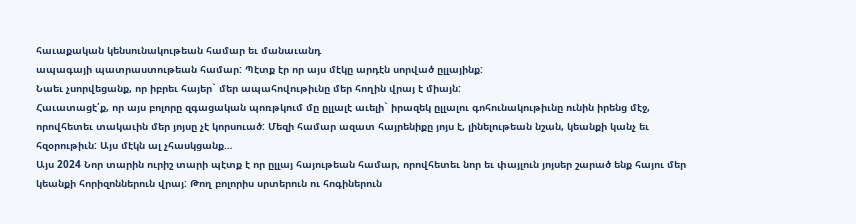հաւաքական կենսունակութեան համար եւ մանաւանդ
ապագայի պատրաստութեան համար: Պէտք էր որ այս մէկը արդէն սորված ըլլայինք:
Նաեւ չսորվեցանք, որ իբրեւ հայեր` մեր ապահովութիւնը մեր հողին վրայ է միայն:
Հաւատացէ՛ք, որ այս բոլորը զգացական պոռթկում մը ըլլալէ աւելի` իրազեկ ըլլալու գոհունակութիւնը ունին իրենց մէջ, որովհետեւ տակաւին մեր յոյսը չէ կորսուած: Մեզի համար ազատ հայրենիքը յոյս է, լինելութեան նշան, կեանքի կանչ եւ հզօրութիւն: Այս մէկն ալ չհասկցանք…
Այս 2024 Նոր տարին ուրիշ տարի պէտք է որ ըլլայ հայութեան համար, որովհետեւ նոր եւ փայլուն յոյսեր շարած ենք հայու մեր կեանքի հորիզոններուն վրայ: Թող բոլորիս սրտերուն ու հոգիներուն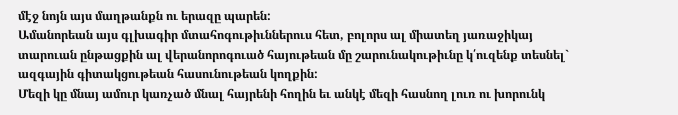մէջ նոյն այս մաղթանքն ու երազը պարեն:
Ամանորեան այս գլխագիր մտահոգութիւններուս հետ, բոլորս ալ միատեղ յառաջիկայ տարուան ընթացքին ալ վերանորոգուած հայութեան մը շարունակութիւնը կ՛ուզենք տեսնել` ազգային գիտակցութեան հասունութեան կողքին:
Մեզի կը մնայ ամուր կառչած մնալ հայրենի հողին եւ անկէ մեզի հասնող լուռ ու խորունկ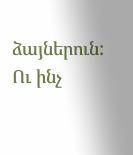ձայներուն:
Ու ինչ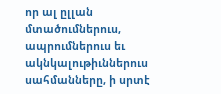որ ալ ըլլան մտածումներուս, ապրումներուս եւ ակնկալութիւններուս սահմանները, ի սրտէ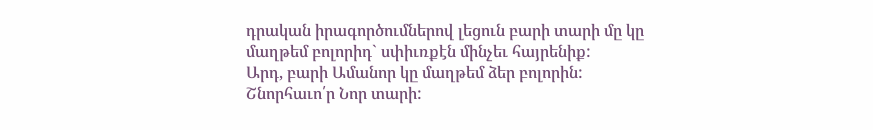դրական իրագործումներով լեցուն բարի տարի մը կը մաղթեմ բոլորիդ` սփիւռքէն մինչեւ հայրենիք:
Արդ, բարի Ամանոր կը մաղթեմ ձեր բոլորին:
Շնորհաւո՛ր Նոր տարի: